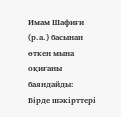Имам Шафиғи (р.а.) басынан өткен мына оқиғаны баяндайды:
Бірде шәкірттері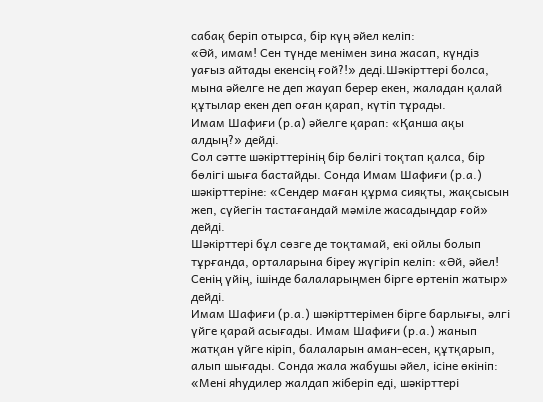сабақ беріп отырса, бір күң әйел келіп:
«Әй, имам! Сен түнде менімен зина жасап, күндіз уағыз айтады екенсің ғой?!» деді.Шәкірттері болса, мына әйелге не деп жауап берер екен, жаладан қалай құтылар екен деп оған қарап, күтіп тұрады.
Имам Шафиғи (р.а) әйелге қарап: «Қанша ақы алдың?» дейді.
Сол сәтте шәкірттерінің бір бөлігі тоқтап қалса, бір бөлігі шыға бастайды. Сонда Имам Шафиғи (р.а.) шәкірттеріне: «Сендер маған құрма сияқты, жақсысын жеп, сүйегін тастағандай мәміле жасадыңдар ғой» дейді.
Шәкірттері бұл сөзге де тоқтамай, екі ойлы болып тұрғанда, орталарына біреу жүгіріп келіп: «Әй, әйел! Сенің үйің, ішінде балаларыңмен бірге өртеніп жатыр» дейді.
Имам Шафиғи (р.а.) шәкірттерімен бірге барлығы, әлгі үйге қарай асығады. Имам Шафиғи (р.а.) жанып жатқан үйге кіріп, балаларын аман-есен, құтқарып, алып шығады. Сонда жала жабушы әйел, ісіне өкініп:
«Мені яһудилер жалдап жіберіп еді, шәкірттері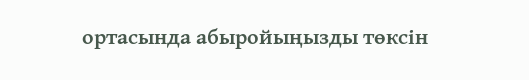ортасында абыройыңызды төксін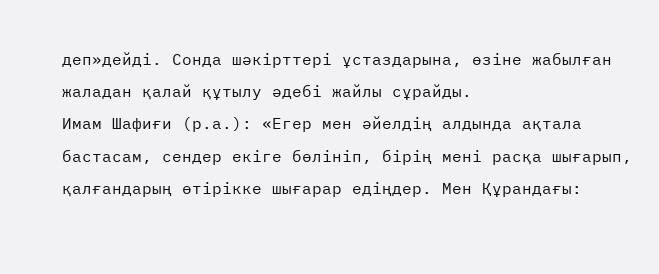деп»дейді. Сонда шәкірттері ұстаздарына, өзіне жабылған жаладан қалай құтылу әдебі жайлы сұрайды.
Имам Шафиғи (р.а.): «Егер мен әйелдің алдында ақтала бастасам, сендер екіге бөлініп, бірің мені расқа шығарып, қалғандарың өтірікке шығарар едіңдер. Мен Құрандағы: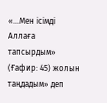«…Мен ісімді Аллаға тапсырдым» (Ғафир: 45) жолын таңдадым» деп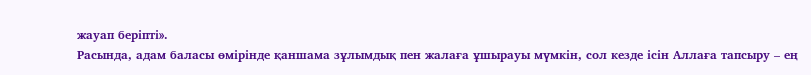жауап беріпті».
Расында, адам баласы өмірінде қаншама зұлымдық пен жалаға ұшырауы мүмкін, сол кезде ісін Аллаға тапсыру – ең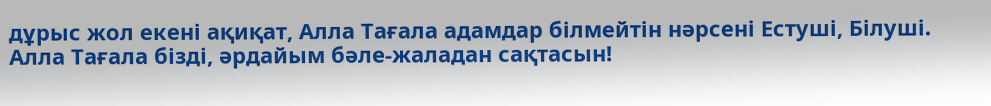дұрыс жол екені ақиқат, Алла Тағала адамдар білмейтін нәрсені Естуші, Білуші.
Алла Тағала бізді, әрдайым бәле-жаладан сақтасын!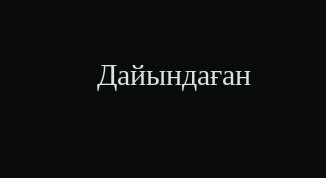Дайындаған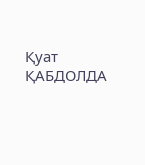Қуат ҚАБДОЛДА